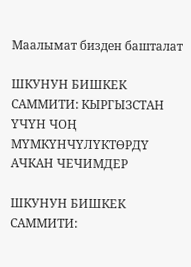Маалымат бизден башталат

ШКУНУН БИШКЕК САММИТИ: КЫРГЫЗСТАН ҮЧҮН ЧОҢ МҮМКҮНЧҮЛҮКТӨРДҮ АЧКАН ЧЕЧИМДЕР

ШКУНУН БИШКЕК САММИТИ: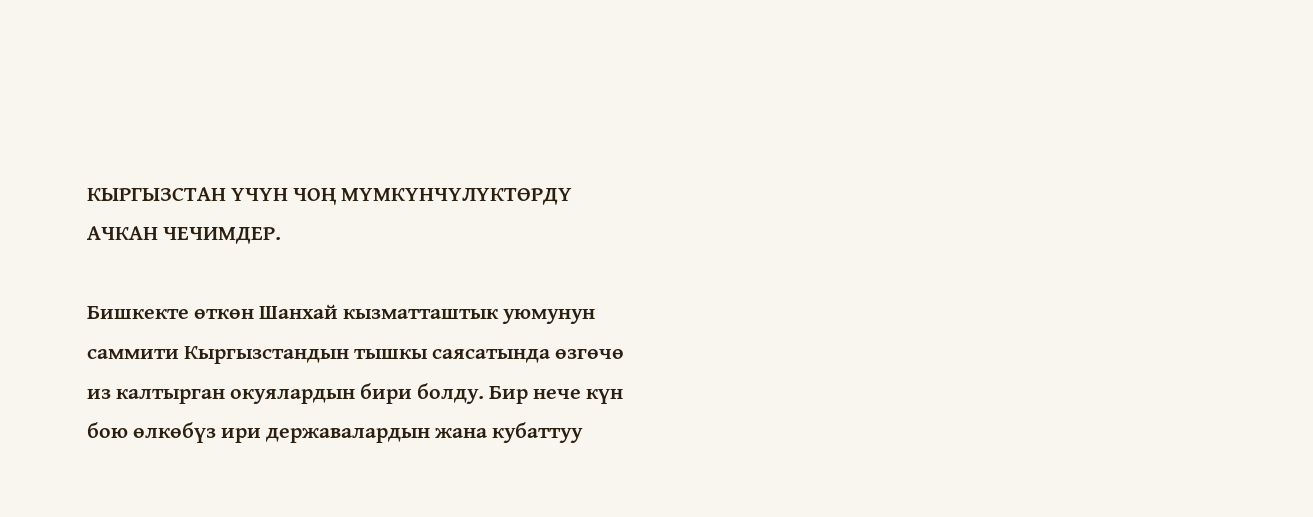КЫРГЫЗСТАН ҮЧҮН ЧОҢ МҮМКҮНЧҮЛҮКТӨРДҮ АЧКАН ЧЕЧИМДЕР.

Бишкекте өткөн Шанхай кызматташтык уюмунун саммити Кыргызстандын тышкы саясатында өзгөчө из калтырган окуялардын бири болду. Бир нече күн бою өлкөбүз ири державалардын жана кубаттуу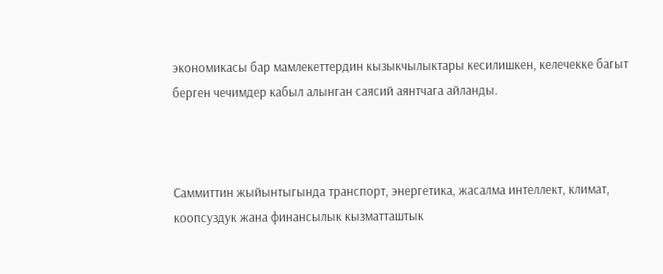экономикасы бар мамлекеттердин кызыкчылыктары кесилишкен, келечекке багыт берген чечимдер кабыл алынган саясий аянтчага айланды.



Саммиттин жыйынтыгында транспорт, энергетика, жасалма интеллект, климат, коопсуздук жана финансылык кызматташтык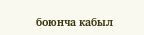боюнча кабыл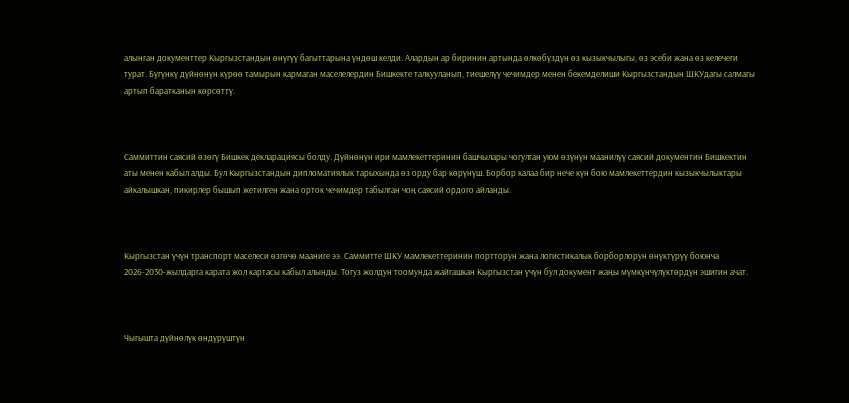алынган документтер Кыргызстандын өнүгүү багыттарына үндөш келди. Алардын ар биринин артында өлкөбүздүн өз кызыкчылыгы, өз эсеби жана өз келечеги турат. Бүгүнкү дүйнөнүн күрөө тамырын кармаган маселелердин Бишкекте талкууланып, тиешелүү чечимдер менен бекемделиши Кыргызстандын ШКУдагы салмагы артып баратканын көрсөттү.



Саммиттин саясий өзөгү Бишкек декларациясы болду. Дүйнөнүн ири мамлекеттеринин башчылары чогулган уюм өзүнүн маанилүү саясий документин Бишкектин аты менен кабыл алды. Бул Кыргызстандын дипломатиялык тарыхында өз орду бар көрүнүш. Борбор калаа бир нече күн бою мамлекеттердин кызыкчылыктары айкалышкан, пикирлер бышып жетилген жана орток чечимдер табылган чоң саясий ордого айланды.



Кыргызстан үчүн транспорт маселеси өзгөчө мааниге ээ. Саммитте ШКУ мамлекеттеринин портторун жана логистикалык борборлорун өнүктүрүү боюнча 2026-2030-жылдарга карата жол картасы кабыл алынды. Тогуз жолдун тоомунда жайгашкан Кыргызстан үчүн бул документ жаңы мүмкүнчүлүктөрдүн эшигин ачат.



Чыгышта дүйнөлүк өндүрүштүн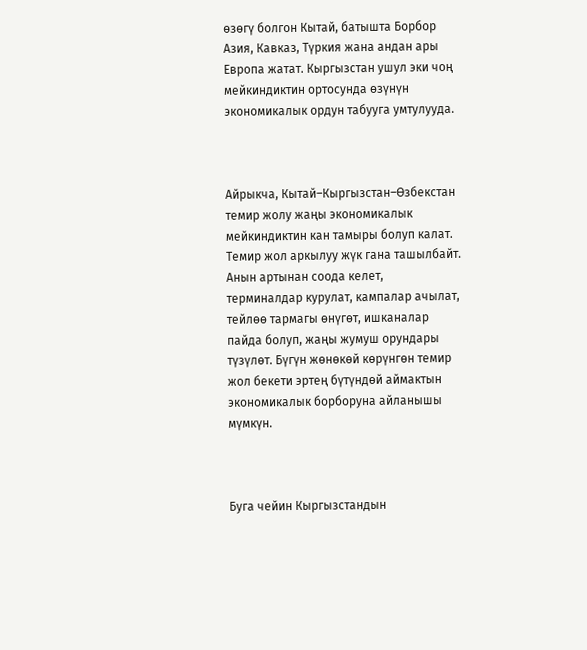өзөгү болгон Кытай, батышта Борбор Азия, Кавказ, Түркия жана андан ары Европа жатат. Кыргызстан ушул эки чоң мейкиндиктин ортосунда өзүнүн экономикалык ордун табууга умтулууда.



Айрыкча, Кытай–Кыргызстан–Өзбекстан темир жолу жаңы экономикалык мейкиндиктин кан тамыры болуп калат. Темир жол аркылуу жүк гана ташылбайт. Анын артынан соода келет, терминалдар курулат, кампалар ачылат, тейлөө тармагы өнүгөт, ишканалар пайда болуп, жаңы жумуш орундары түзүлөт. Бүгүн жөнөкөй көрүнгөн темир жол бекети эртең бүтүндөй аймактын экономикалык борборуна айланышы мүмкүн.



Буга чейин Кыргызстандын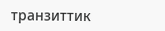транзиттик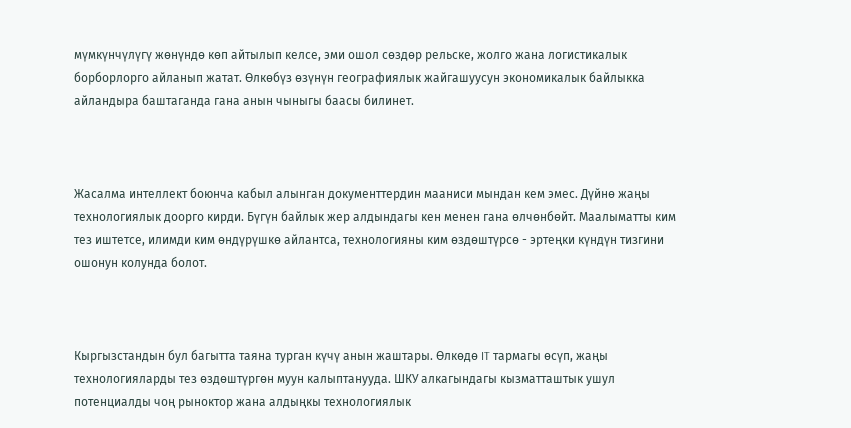мүмкүнчүлүгү жөнүндө көп айтылып келсе, эми ошол сөздөр рельске, жолго жана логистикалык борборлорго айланып жатат. Өлкөбүз өзүнүн географиялык жайгашуусун экономикалык байлыкка айландыра баштаганда гана анын чыныгы баасы билинет.



Жасалма интеллект боюнча кабыл алынган документтердин мааниси мындан кем эмес. Дүйнө жаңы технологиялык доорго кирди. Бүгүн байлык жер алдындагы кен менен гана өлчөнбөйт. Маалыматты ким тез иштетсе, илимди ким өндүрүшкө айлантса, технологияны ким өздөштүрсө - эртеңки күндүн тизгини ошонун колунда болот.



Кыргызстандын бул багытта таяна турган күчү анын жаштары. Өлкөдө IT тармагы өсүп, жаңы технологияларды тез өздөштүргөн муун калыптанууда. ШКУ алкагындагы кызматташтык ушул потенциалды чоң рыноктор жана алдыңкы технологиялык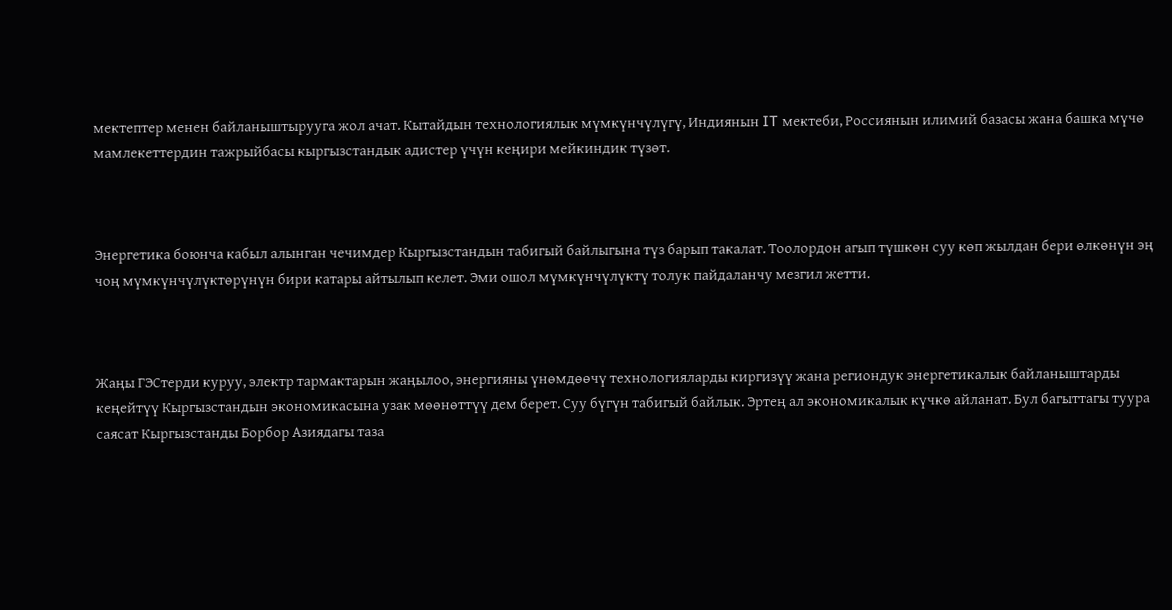мектептер менен байланыштырууга жол ачат. Кытайдын технологиялык мүмкүнчүлүгү, Индиянын IT мектеби, Россиянын илимий базасы жана башка мүчө мамлекеттердин тажрыйбасы кыргызстандык адистер үчүн кеңири мейкиндик түзөт.



Энергетика боюнча кабыл алынган чечимдер Кыргызстандын табигый байлыгына түз барып такалат. Тоолордон агып түшкөн суу көп жылдан бери өлкөнүн эң чоң мүмкүнчүлүктөрүнүн бири катары айтылып келет. Эми ошол мүмкүнчүлүктү толук пайдаланчу мезгил жетти.



Жаңы ГЭСтерди куруу, электр тармактарын жаңылоо, энергияны үнөмдөөчү технологияларды киргизүү жана региондук энергетикалык байланыштарды кеңейтүү Кыргызстандын экономикасына узак мөөнөттүү дем берет. Суу бүгүн табигый байлык. Эртең ал экономикалык күчкө айланат. Бул багыттагы туура саясат Кыргызстанды Борбор Азиядагы таза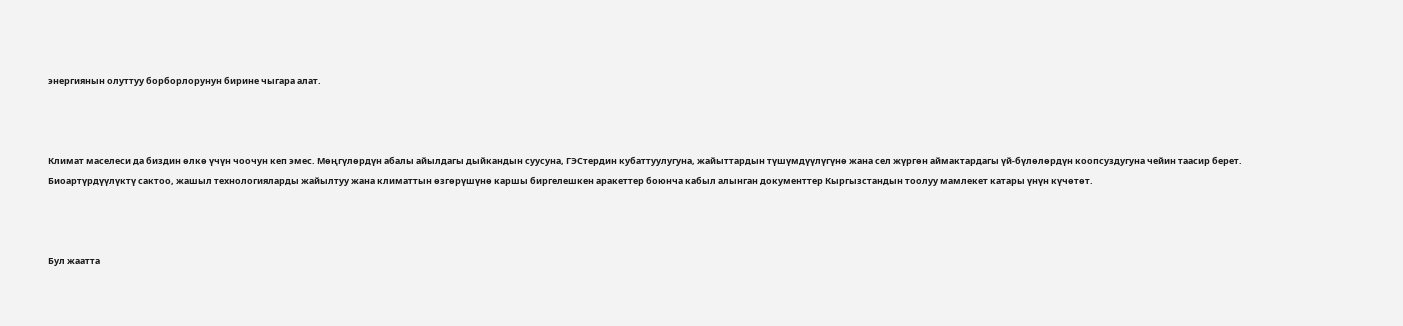энергиянын олуттуу борборлорунун бирине чыгара алат.



Климат маселеси да биздин өлкө үчүн чоочун кеп эмес. Мөңгүлөрдүн абалы айылдагы дыйкандын суусуна, ГЭСтердин кубаттуулугуна, жайыттардын түшүмдүүлүгүнө жана сел жүргөн аймактардагы үй-бүлөлөрдүн коопсуздугуна чейин таасир берет. Биоартүрдүүлүктү сактоо, жашыл технологияларды жайылтуу жана климаттын өзгөрүшүнө каршы биргелешкен аракеттер боюнча кабыл алынган документтер Кыргызстандын тоолуу мамлекет катары үнүн күчөтөт.



Бул жаатта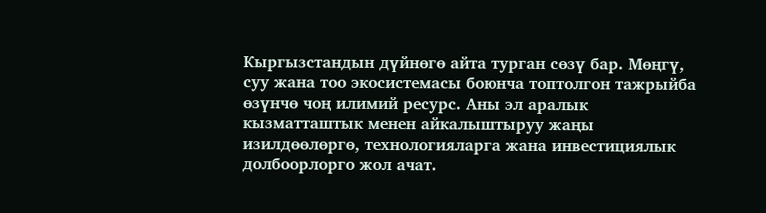Кыргызстандын дүйнөгө айта турган сөзү бар. Мөңгү, суу жана тоо экосистемасы боюнча топтолгон тажрыйба өзүнчө чоң илимий ресурс. Аны эл аралык кызматташтык менен айкалыштыруу жаңы изилдөөлөргө, технологияларга жана инвестициялык долбоорлорго жол ачат.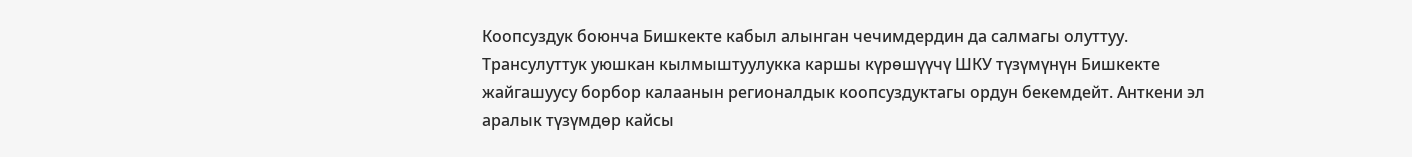Коопсуздук боюнча Бишкекте кабыл алынган чечимдердин да салмагы олуттуу. Трансулуттук уюшкан кылмыштуулукка каршы күрөшүүчү ШКУ түзүмүнүн Бишкекте жайгашуусу борбор калаанын регионалдык коопсуздуктагы ордун бекемдейт. Анткени эл аралык түзүмдөр кайсы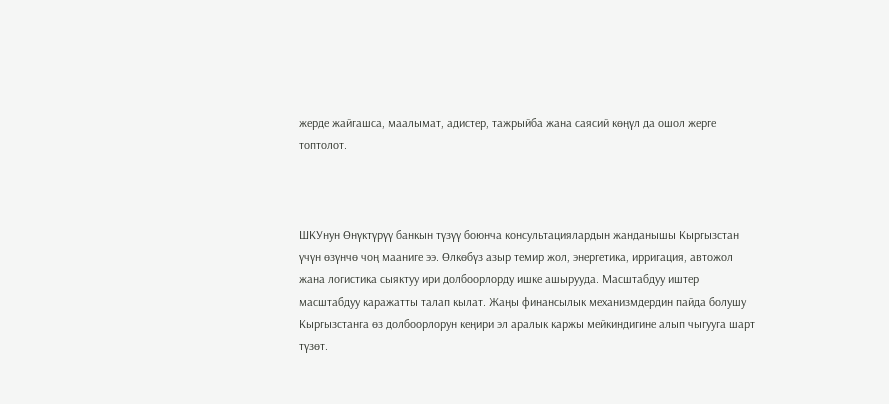жерде жайгашса, маалымат, адистер, тажрыйба жана саясий көңүл да ошол жерге топтолот.



ШКУнун Өнүктүрүү банкын түзүү боюнча консультациялардын жанданышы Кыргызстан үчүн өзүнчө чоң мааниге ээ. Өлкөбүз азыр темир жол, энергетика, ирригация, автожол жана логистика сыяктуу ири долбоорлорду ишке ашырууда. Масштабдуу иштер масштабдуу каражатты талап кылат. Жаңы финансылык механизмдердин пайда болушу Кыргызстанга өз долбоорлорун кеңири эл аралык каржы мейкиндигине алып чыгууга шарт түзөт.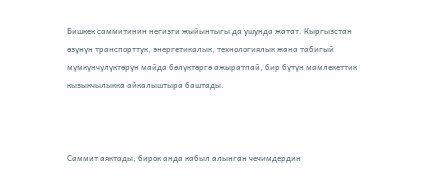Бишкек саммитинин негизги жыйынтыгы да ушунда жатат. Кыргызстан өзүнүн транспорттук, энергетикалык, технологиялык жана табигый мүмкүнчүлүктөрүн майда бөлүктөргө ажыратпай, бир бүтүн мамлекеттик кызыкчылыкка айкалыштыра баштады.



Саммит аяктады, бирок анда кабыл алынган чечимдердин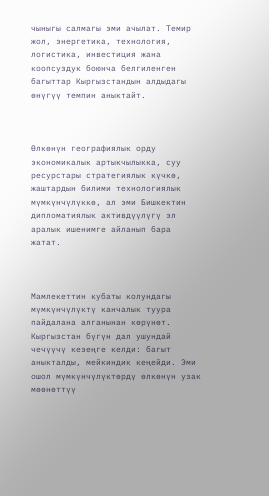чыныгы салмагы эми ачылат. Темир жол, энергетика, технология, логистика, инвестиция жана коопсуздук боюнча белгиленген багыттар Кыргызстандын алдыдагы өнүгүү темпин аныктайт.



Өлкөнүн географиялык орду экономикалык артыкчылыкка, суу ресурстары стратегиялык күчкө, жаштардын билими технологиялык мүмкүнчүлүккө, ал эми Бишкектин дипломатиялык активдүүлүгү эл аралык ишенимге айланып бара жатат.



Мамлекеттин кубаты колундагы мүмкүнчүлүктү канчалык туура пайдалана алганынан көрүнөт. Кыргызстан бүгүн дал ушундай чечүүчү кезеңге келди: багыт аныкталды, мейкиндик кеңейди. Эми ошол мүмкүнчүлүктөрдү өлкөнүн узак мөөнөттүү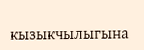кызыкчылыгына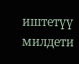иштетүү милдети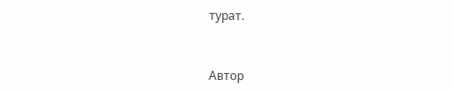турат.



Автор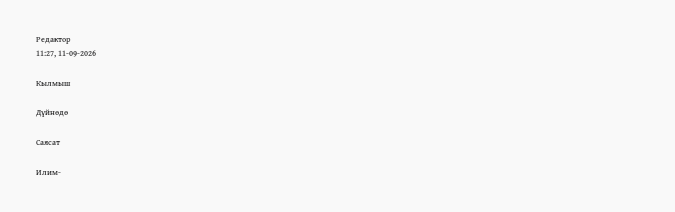Редактор
11:27, 11-09-2026

Кылмыш

Дүйнөдө

Саясат

Илим-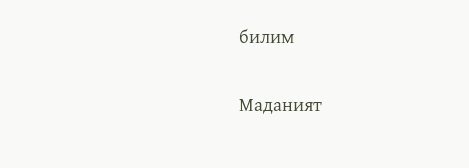билим

Маданият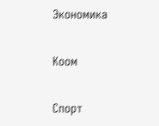Экономика

Коом

Спорт